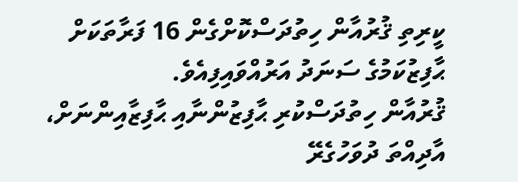ކީރިތި ޤުރުއާން ހިތުދަސްކޮށްގެން 16 ފަރާތަކަށް ޙާފިޒުކަމުގެ ސަނަދު އަރުއްވައިފިއެވެ.
ޤުރުއާން ހިތުދަސްކުރި ޙާފިޒުންނާއި ޙާފިޒާއިންނަށް، އާދިއްތަ ދުވަހުގެރޭ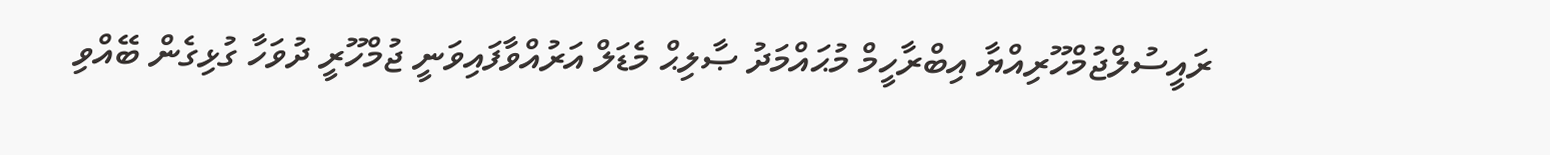ރައީސުލްޖުމްހޫރިއްޔާ އިބްރާހީމް މުޙައްމަދު ޞާލިޙް މެޑަލް އަރުއްވާފައިވަނީ ޖުމްހޫރީ ދުވަހާ ގުޅިގެން ބޭއްވި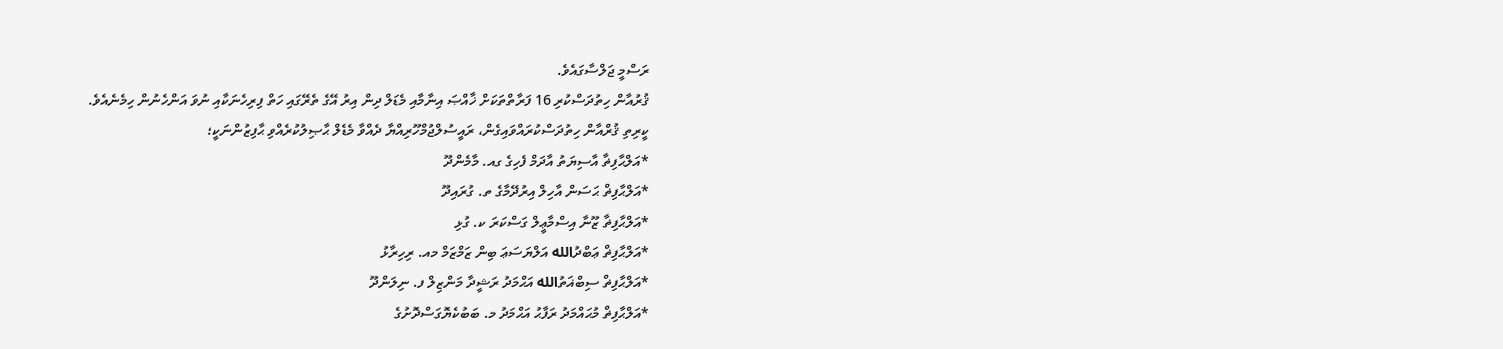ރަސްމީ ޖަލްސާގައެވެ.
ޤުރުއާން ހިތުދަސްކުރި 16 ފަރާތްތަކަށް ޚާއްޞަ އިނާމާއި މެޑަލް ދިން އިރު އޭގެ ތެރޭގައި ހަތް ފިރިހެނަކާއި ނުވަ އަންހެނުން ހިމެނެއެވެ.
ކީރިތި ޤުރްއާން ހިތުދަސްކުރައްވައިގެން، ރައީސުލްޖުމްހޫރިއްޔާ ދެއްވާ މެޑެލް ޙާޞިލުކުރެއްވި ޙާފިޒުންނަކީ؛
*އަލްޙާފިޡާ އާސިޔަތު އާދަމް ފެހިގެ ގއ. މާމެންދޫ
*އަލްޙާފިޡް ޙަސަން އާހިލް އިރުދޭމާގެ ތ. ގުރައިދޫ
*އަލްޙާފިޡާ ޒޫނާ އިސްމާޢީލް ގަސްކަރަ ކ. ގުޅި
*އަލްޙާފިޡް ޢަބްދުالله އަލްޔަސަޢަ ބިން ޒަމްޒަމް މއ. ރިހިރާޅު
*އަލްޙާފިޡް ސިބްޣަތުالله އަޙްމަދު ރަޝީދާ މަންޒިލް ފ. ނިލަންދޫ
*އަލްޙާފިޡް މުޙައްމަދު ރަފާޙު އަޙްމަދު މ. ބަބުކެޔޮގަސްދޮށުގެ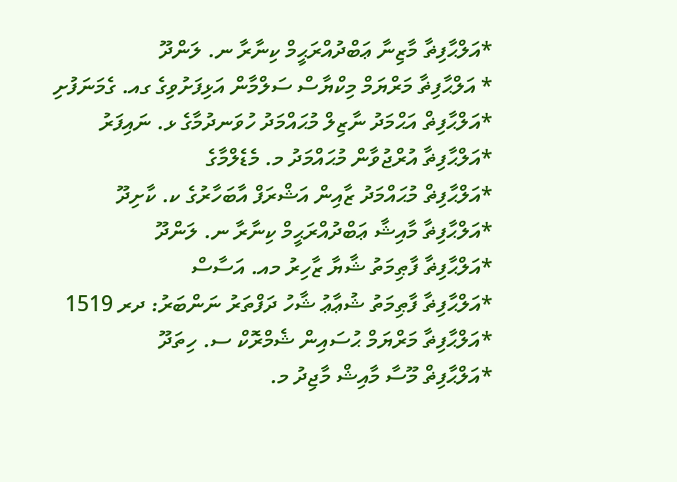*އަލްޙާފިޡާ މާޒިނާ ޢަބްދުއްރަޙީމް ކިނާރާ ނ. ލަންދޫ
* އަލްޙާފިޡާ މަރްޔަމް މިކްޔާސް ސަލްމާން އަޅިފަށުވިގެ ގއ. ގެމަނަފުށި
*އަލްޙާފިޡް އަޙްމަދު ނާޒިލް މުޙައްމަދު ހުވަނދުމާގެ ޅ. ނައިފަރު
*އަލްޙާފިޡާ އުރްޖުވާން މުޙައްމަދު މ. މެޑެލްމާގެ
*އަލްޙާފިޡް މުޙައްމަދު ޒާއިން އަޝްރަފް އާބަހާރުގެ ކ. ކާށިދޫ
*އަލްޙާފިޡާ މާއިޝާ ޢަބްދުއްރަޙީމް ކިނާރާ ނ. ލަންދޫ
*އަލްޙާފިޡާ ފާޠިމަތު ޝާޔާ ޒާހިރު މއ. އަސާސް
*އަލްޙާފިޡާ ފާޠިމަތު ޝުޢާޢު ޝާހު ދަފްތަރު ނަންބަރު: ދރ 1519
*އަލްޙާފިޡާ މަރްޔަމް ޙުސައިން ޝެމްރޮކް ސ. ހިތަދޫ
*އަލްޙާފިޡް މޫސާ މާއިޝް މާޖިދު މ.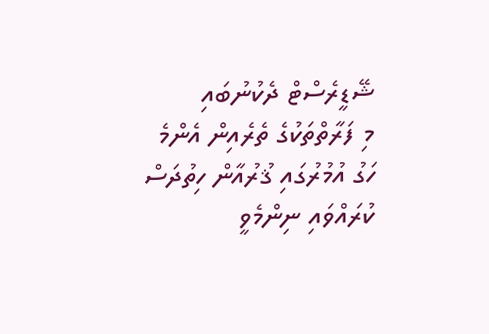ޝޭޑީރެސްޓް ދެކުނުބައި
މި ފަރާތްތަކުގެ ތެރެއިން އެންމެ ހަގު އުމުރުގައި ޤުރުއާން ހިތުދަސް ކުރައްވައި ނިންމެވީ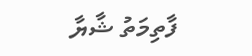ފާތިމަތު ޝާޔާ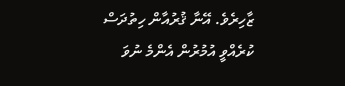ޒާހިރެވެ. އޭނާ ޤުރުއާން ހިތުދަސް ކުރެއްވީ އުމުރުން އެންމެ ނުވަ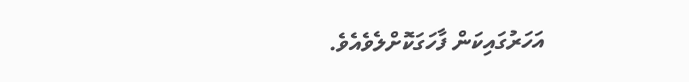އަހަރުގައިކަން ފާހަގަކޮށްލެވެއެވެ.